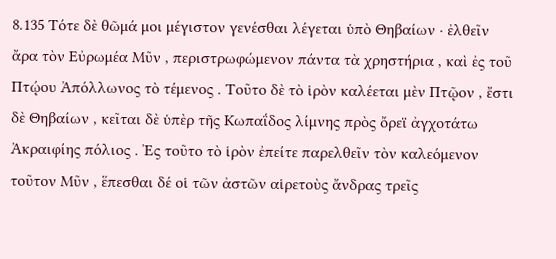8.135 Τότε δὲ θῶμά μοι μέγιστον γενέσθαι λέγεται ὑπὸ Θηβαίων · ἐλθεῖν ἄρα τὸν Εὐρωμέα Μῦν , περιστρωφώμενον πάντα τὰ χρηστήρια , καὶ ἐς τοῦ Πτῴου Ἀπόλλωνος τὸ τέμενος . Τοῦτο δὲ τὸ ἱρὸν καλέεται μὲν Πτῷον , ἔστι δὲ Θηβαίων , κεῖται δὲ ὑπὲρ τῆς Κωπαΐδος λίμνης πρὸς ὄρεϊ ἀγχοτάτω Ἀκραιφίης πόλιος . Ἐς τοῦτο τὸ ἱρὸν ἐπείτε παρελθεῖν τὸν καλεόμενον τοῦτον Μῦν , ἕπεσθαι δέ οἱ τῶν ἀστῶν αἱρετοὺς ἄνδρας τρεῖς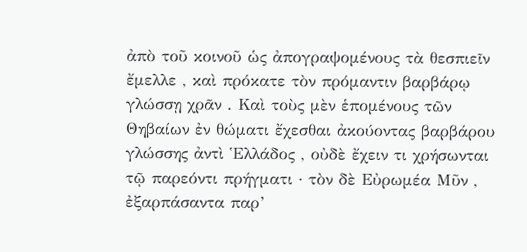ἀπὸ τοῦ κοινοῦ ὡς ἀπογραψομένους τὰ θεσπιεῖν ἔμελλε , καὶ πρόκατε τὸν πρόμαντιν βαρβάρῳ γλώσσῃ χρᾶν . Καὶ τοὺς μὲν ἑπομένους τῶν Θηβαίων ἐν θώματι ἔχεσθαι ἀκούοντας βαρβάρου γλώσσης ἀντὶ Ἑλλάδος , οὐδὲ ἔχειν τι χρήσωνται τῷ παρεόντι πρήγματι · τὸν δὲ Εὐρωμέα Μῦν , ἐξαρπάσαντα παρ’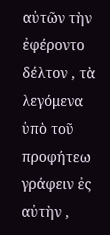αὐτῶν τὴν ἐφέροντο δέλτον , τὰ λεγόμενα ὑπὸ τοῦ προφήτεω γράφειν ἐς αὐτὴν ,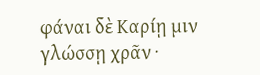φάναι δὲ Καρίῃ μιν γλώσσῃ χρᾶν ·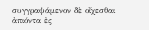συγγραψάμενον δὲ οἴχεσθαι ἀπιόντα ἐς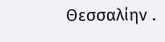Θεσσαλίην .